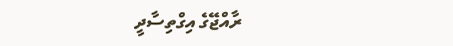ރާއްޖޭގެ އިގްތިސާދީ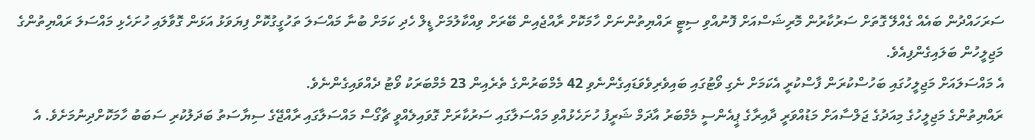ސަރަހައްދުން ބައެއް ގެއްލޭ ގޮތަށް ސަރުކާރުން މޮރިޝަސްއަށް ފޮނުއްވި ސިޓީ ރައްޔިތުންނަށް ހާމަކޮށް ރާއްޖެއިން ބޭރަށް ވިއްކާލުމަށް ޑީލް ހެދި ކަމަށް ބުނާ މައްސަލަ ތަހުގީގުކޮށް ފިޔަވަޅު އަޅަން ގޮވާލައި ހުށަހެޅި މައްސަލަ ރައްޔިތުންގެ މަޖިލީހުން ބަލައިގެންފިއެވެ.
އެ މައްސަލައަށް މަޖިލީހުގައި ބަހުސްކުރަން ފާސްކުރީ އެކަމަށް ނެގި ވޯޓުގައި ބައިވެރިވެވަޑައިގެންނެވި 42 މެމްބަރުންގެ ތެރެއިން 23 މެމްބަރަކު ވޯޓު ދެއްވައިގެންނެވެ.
ރައްޔިތުންގެ މަޖިލީހުގެ މިއަދުގެ ޖަލްސާއަށް މަޑުއްވަރީ ދާއިރާގެ ޕީއެންސީ މެމްބަރު އާދަމް ޝަރީފު ހުށަހެޅުއްވި މައްސަލާގައި ސަރުކާރަށް ގޮވައިލެއްވީ ޗާގޯސް މައްސަލާގައި ރާއްޖޭގެ ސިޔާސަތު ބަދަލުކުރި ސަބަބު ހާމަކޮށްދިނުމަށެވެ. އެ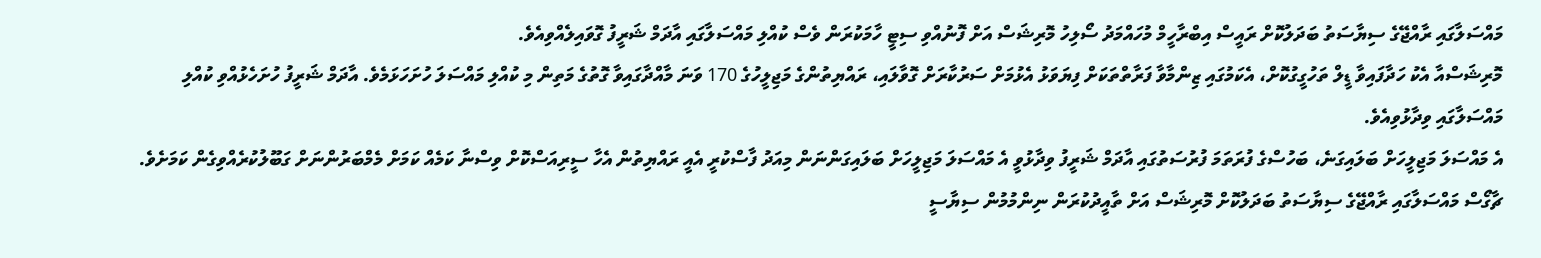މައްސަލާގައި ރާއްޖޭގެ ސިޔާސަތު ބަދަލުކޮށް ރައީސް އިބްރާހީމް މުހައްމަދު ސޯލިހު މޮރިޝަސް އަށް ފޮނުއްވި ސިޓީ ހާމަކުރަން ވެސް ކުއްލި މައްސަލާގައި އާދަމް ޝަރީފު ގޮވައިލެއްވިއެވެ.
މޮރިޝަސްއާ އެކު ހަދާފައިވާ ޑީލް ތަހުގީގުކޮށް، އެކަމުގައި ޒިންމާވާ ފަރާތްތަކަށް ފިޔަވަޅު އެޅުމަށް ސަރުކާރަށް ގޮވާލައި، ރައްޔިތުންގެ މަޖިލީހުގެ 170 ވަނަ މާއްދާގައިވާ ގޮތުގެ މަތިން މި ކުއްލި މައްސަލަ ހުށަހަޅަމެވެ. އާދަމް ޝަރީފު ހުށަހެޅުއްވި ކުއްލި މައްސަލާގައި ވިދާޅުވިއެވެ.
އެ މައްސަލަ މަޖިލީހަށް ބަލައިގަނެ، ބަހުސްގެ ފުރަތަމަ ފުރުސަތުގައި އާދަމް ޝަރީފު ވިދާޅުވީ އެ މައްސަލަ މަޖިލީހަށް ބަލައިގަންނަން މިއަދު ފާސްކުރީ އެއީ ރައްޔިތުން އެހާ ސީރިއަސްކޮށް ވިސްނާ ކަމެއް ކަމަށް މެމްބަރުންނަށް ގަބޫލުކުރެއްވިގެން ކަމަށެވެ.
ޗާގޯސް މައްސަލާގައި ރާއްޖޭގެ ސިޔާސަތު ބަދަލުކޮށް މޮރިޝަސް އަށް ތާއީދުކުރަން ނިންމުމުން ސިޔާސީ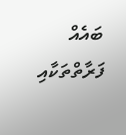ބައެއް ފަރާތްތަކާއި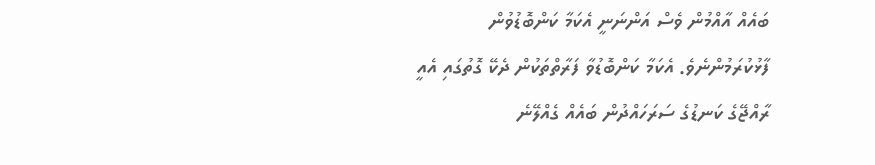ބައެއް އާއްމުން ވެސް އަންނަނީ އެކަމާ ކަންބޮޑުވުން ފާޅުކުރަމުންނެވެ. އެކަމާ ކަންބޮޑުވާ ފަރާތްތަކުން ދެކޭ ގޮތުގައި އެއީ ރާއްޖޭގެ ކަނޑުގެ ސަރަހައްދުން ބައެއް ގެއްލޭނެ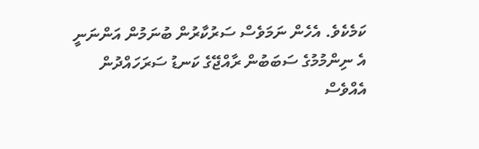ކަމެކެވެ. އެހެން ނަމަވެސް ސަރުކާރުން ބުނަމުން އަންނަނީ އެ ނިންމުމުގެ ސަބަބުން ރާއްޖޭގެ ކަނޑު ސަރަހައްދުން އެއްވެސް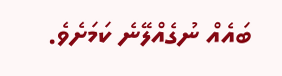ބައެއް ނުގެއްލޭނެ ކަމަށެވެ.